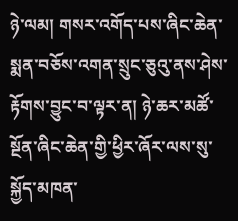ཉེ་ལམ། གསར་འགོད་པས་ཞིང་ཆེན་སྨན་བཅོས་འགན་སྲུང་ཅུའུ་ནས་ཤེས་རྟོགས་བྱུང་བ་ལྟར་ན། ཉེ་ཆར་མཚོ་སྔོན་ཞིང་ཆེན་གྱི་ཕྱིར་ཞོར་ལས་སུ་སྐྱོད་མཁན་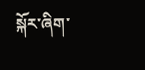སྐོར་ཞིག་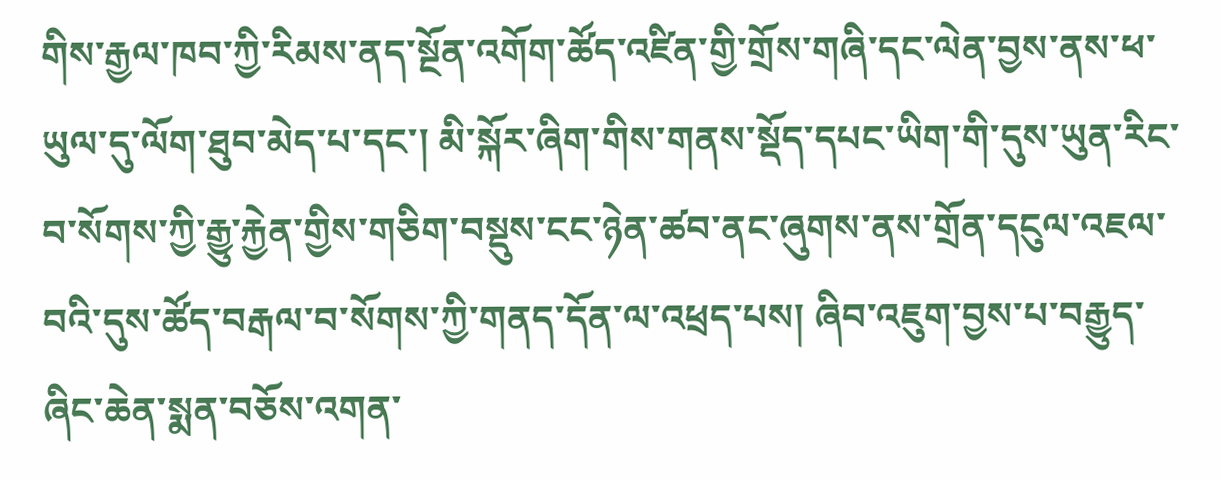གིས་རྒྱལ་ཁབ་ཀྱི་རིམས་ནད་སྔོན་འགོག་ཚོད་འཛིན་གྱི་གྲོས་གཞི་དང་ལེན་བྱས་ནས་ཕ་ཡུལ་དུ་ལོག་ཐུབ་མེད་པ་དང་། མི་སྐོར་ཞིག་གིས་གནས་སྡོད་དཔང་ཡིག་གི་དུས་ཡུན་རིང་བ་སོགས་ཀྱི་རྒྱུ་རྐྱེན་གྱིས་གཅིག་བསྡུས་ངང་ཉེན་ཚབ་ནང་ཞུགས་ནས་གྲོན་དངུལ་འཇལ་བའི་དུས་ཚོད་བརྒལ་བ་སོགས་ཀྱི་གནད་དོན་ལ་འཕྲད་པས། ཞིབ་འཇུག་བྱས་པ་བརྒྱུད་ཞིང་ཆེན་སྨན་བཅོས་འགན་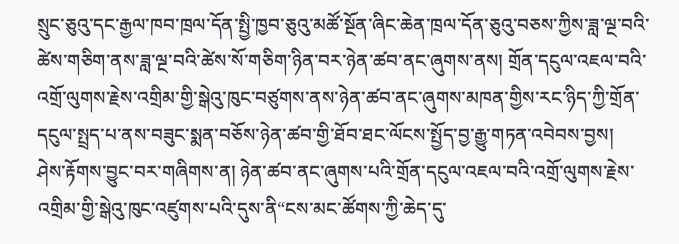སྲུང་ཅུའུ་དང་རྒྱལ་ཁབ་ཁྲལ་དོན་སྤྱི་ཁྱབ་ཅུའུ་མཚོ་སྔོན་ཞིང་ཆེན་ཁྲལ་དོན་ཅུའུ་བཅས་ཀྱིས་ཟླ་ལྔ་བའི་ཚེས་གཅིག་ནས་ཟླ་ལྔ་བའི་ཚེས་སོ་གཅིག་ཉིན་བར་ཉེན་ཚབ་ནང་ཞུགས་ནས། གྲོན་དངུལ་འཇལ་བའི་འགྲོ་ལུགས་རྗེས་འགྲིམ་གྱི་སྒེའུ་ཁུང་བཙུགས་ནས་ཉེན་ཚབ་ནང་ཞུགས་མཁན་གྱིས་རང་ཉིད་ཀྱི་གྲོན་དངུལ་སྤྲད་པ་ནས་བཟུང་སྨན་བཅོས་ཉེན་ཚབ་གྱི་ཐོབ་ཐང་ལོངས་སྤྱོད་བྱ་རྒྱུ་གཏན་འབེབས་བྱས།
ཤེས་རྟོགས་བྱུང་བར་གཞིགས་ན། ཉེན་ཚབ་ནང་ཞུགས་པའི་གྲོན་དངུལ་འཇལ་བའི་འགྲོ་ལུགས་རྗེས་འགྲིམ་གྱི་སྒེའུ་ཁུང་འཛུགས་པའི་དུས་ནི“ངས་མང་ཚོགས་ཀྱི་ཆེད་དུ་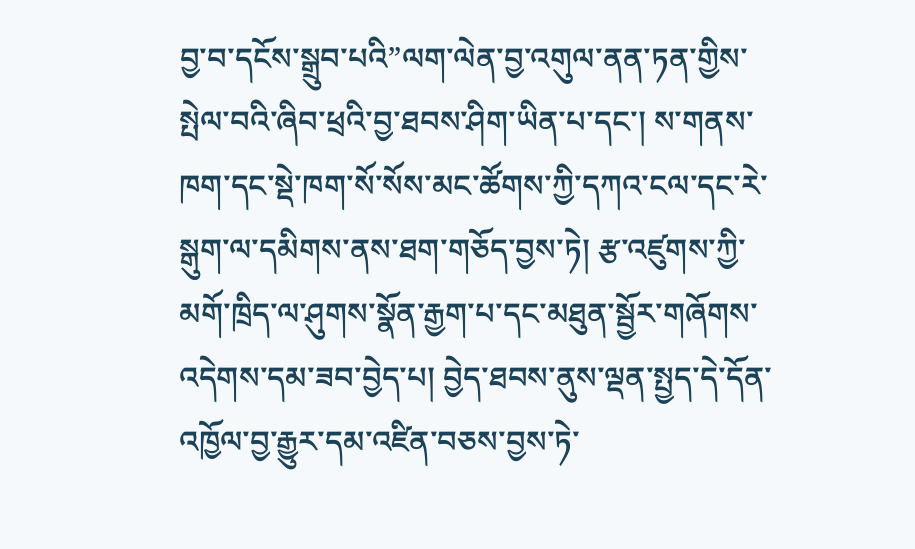བྱ་བ་དངོས་སྒྲུབ་པའི”ལག་ལེན་བྱ་འགུལ་ནན་ཏན་གྱིས་སྤེལ་བའི་ཞིབ་ཕྲའི་བྱ་ཐབས་ཤིག་ཡིན་པ་དང་། ས་གནས་ཁག་དང་སྡེ་ཁག་སོ་སོས་མང་ཚོགས་ཀྱི་དཀའ་ངལ་དང་རེ་སྒུག་ལ་དམིགས་ནས་ཐག་གཅོད་བྱས་ཏེ། རྩ་འཛུགས་ཀྱི་མགོ་ཁྲིད་ལ་ཤུགས་སྣོན་རྒྱག་པ་དང་མཐུན་སྦྱོར་གཞོགས་འདེགས་དམ་ཟབ་བྱེད་པ། བྱེད་ཐབས་ནུས་ལྡན་སྤྱད་དེ་དོན་འཁྱོལ་བྱ་རྒྱུར་དམ་འཛིན་བཅས་བྱས་ཏེ་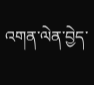འགན་ལེན་བྱེད་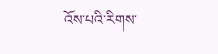འོས་པའི་རིགས་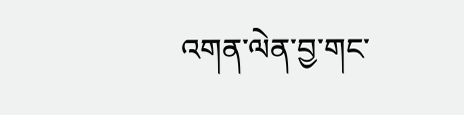འགན་ལེན་བྱ་གང་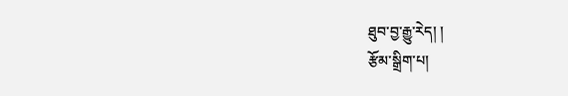ཐུབ་བྱ་རྒྱུ་རེད། །
རྩོམ་སྒྲིག་པ།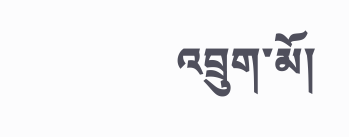འབྲུག་མོ།